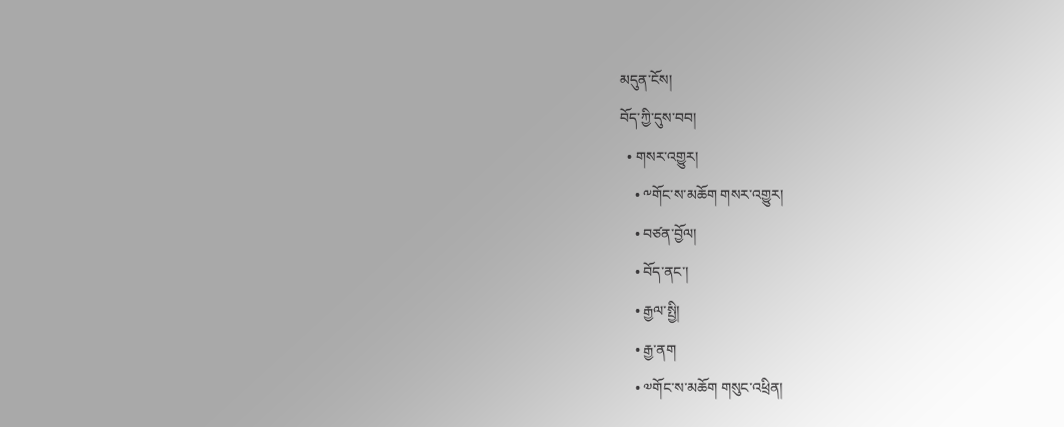མདུན་ངོས།
བོད་ཀྱི་དུས་བབ།
  • གསར་འགྱུར།
    • ༸གོང་ས་མཆོག གསར་འགྱུར།
    • བཙན་བྱོལ།
    • བོད་ནང་།
    • རྒྱལ་སྤྱི།
    • རྒྱ་ནག
    • ༧གོང་ས་མཆོག གསུང་འཕྲིན།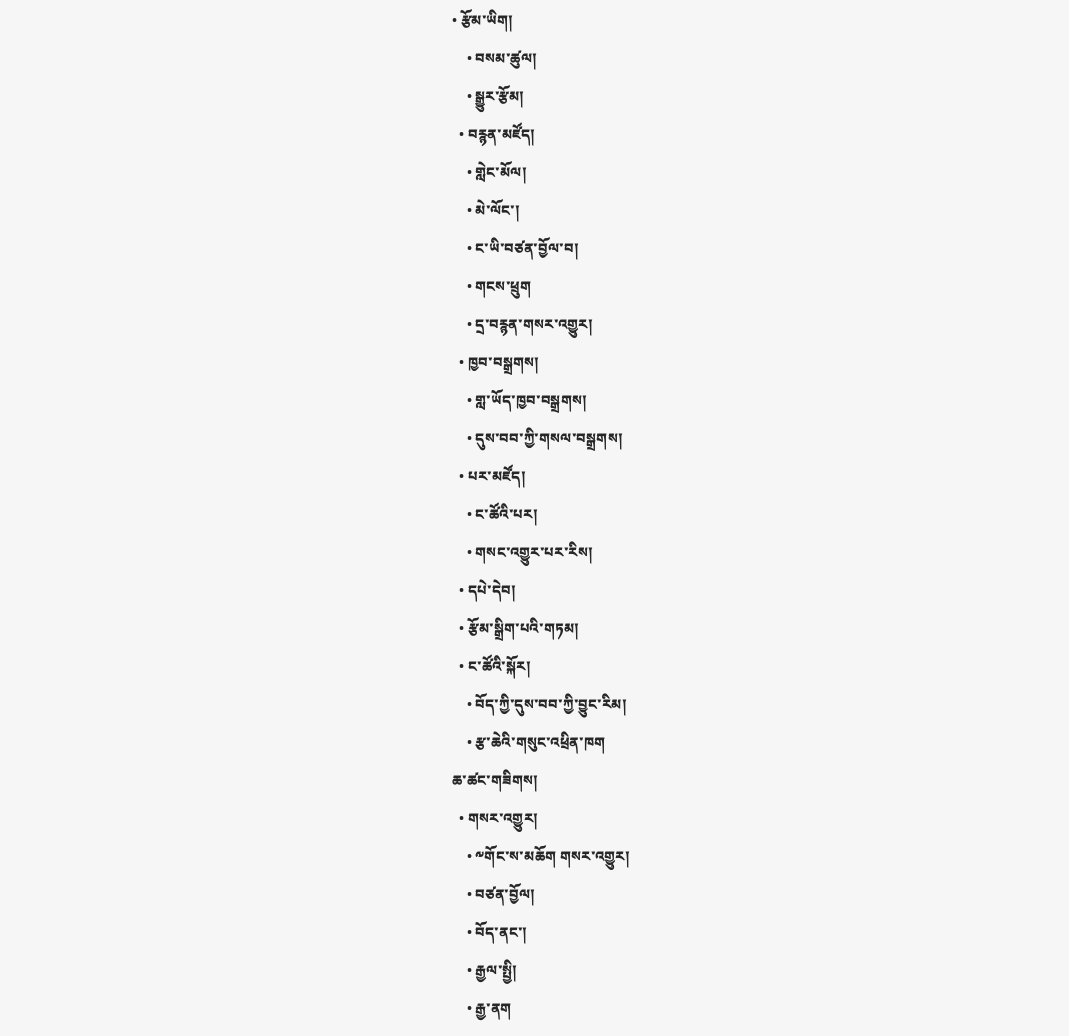• རྩོམ་ཡིག།
    • བསམ་ཚུལ།
    • སྒྱུར་རྩོམ།
  • བརྙན་མཛོད།
    • གླེང་མོལ།
    • མེ་ལོང་།
    • ང་ཡི་བཙན་བྱོལ་བ།
    • གངས་ཕྲུག
    • དྲ་བརྙན་གསར་འགྱུར།
  • ཁྱབ་བསྒྲགས།
    • གླ་ཡོད་ཁྱབ་བསྒྲགས།
    • དུས་བབ་ཀྱི་གསལ་བསྒྲགས།
  • པར་མཛོད།
    • ང་ཚོའི་པར།
    • གསང་འགྱུར་པར་རིས།
  • དཔེ་དེབ།
  • རྩོམ་སྒྲིག་པའི་གཏམ།
  • ང་ཚོའི་སྐོར།
    • བོད་ཀྱི་དུས་བབ་ཀྱི་བྱུང་རིམ།
    • རྩ་ཆེའི་གསུང་འཕྲིན་ཁག
ཆ་ཚང་གཟིགས།
  • གསར་འགྱུར།
    • ༸གོང་ས་མཆོག གསར་འགྱུར།
    • བཙན་བྱོལ།
    • བོད་ནང་།
    • རྒྱལ་སྤྱི།
    • རྒྱ་ནག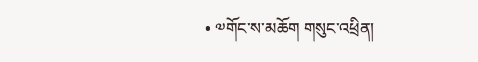• ༧གོང་ས་མཆོག གསུང་འཕྲིན།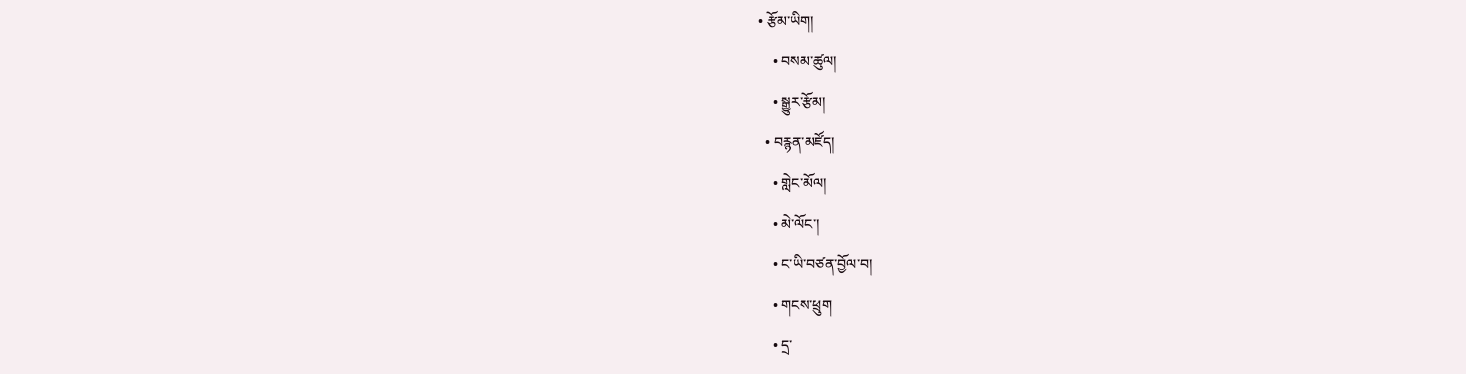• རྩོམ་ཡིག།
    • བསམ་ཚུལ།
    • སྒྱུར་རྩོམ།
  • བརྙན་མཛོད།
    • གླེང་མོལ།
    • མེ་ལོང་།
    • ང་ཡི་བཙན་བྱོལ་བ།
    • གངས་ཕྲུག
    • དྲ་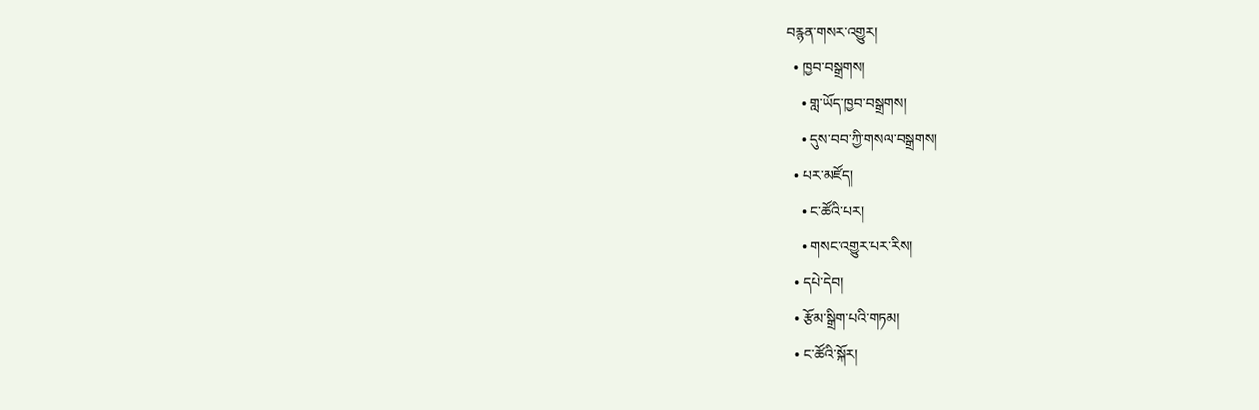བརྙན་གསར་འགྱུར།
  • ཁྱབ་བསྒྲགས།
    • གླ་ཡོད་ཁྱབ་བསྒྲགས།
    • དུས་བབ་ཀྱི་གསལ་བསྒྲགས།
  • པར་མཛོད།
    • ང་ཚོའི་པར།
    • གསང་འགྱུར་པར་རིས།
  • དཔེ་དེབ།
  • རྩོམ་སྒྲིག་པའི་གཏམ།
  • ང་ཚོའི་སྐོར།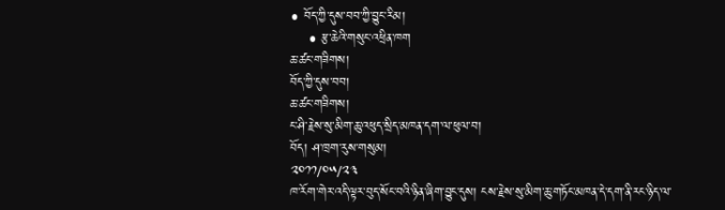• བོད་ཀྱི་དུས་བབ་ཀྱི་བྱུང་རིམ།
    • རྩ་ཆེའི་གསུང་འཕྲིན་ཁག
ཆ་ཚང་གཟིགས།
བོད་ཀྱི་དུས་བབ།
ཆ་ཚང་གཟིགས།
ང་ཤི་རྗེས་སུ་མིག་ཆུ་འཕུད་སྲིད་མཁན་དག་ལ་ཕུལ་བ།
བོད། ཤ་ཁྲག་རུས་གསུམ།
༢༠༡༡/༠༥/༢༣
ཁ་རོག་གེར་འདི་ལྟར་བུད་སོང་བའི་ཉིན་ཞིག་བྱུང་དུས། ངས་རྗེས་སུ་མིག་ཆུ་གཏོང་མཁན་དེ་དག་ནི་རང་ཉིད་ལ་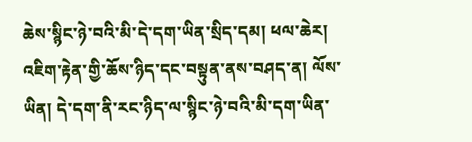ཆེས་སྙིང་ཉེ་བའི་མི་དེ་དག་ཡིན་སྲིད་དམ། ཕལ་ཆེར། འཇིག་རྟེན་གྱི་ཆོས་ཉིད་དང་བསྟུན་ནས་བཤད་ན། ལོས་ཡིན། དེ་དག་ནི་རང་ཉིད་ལ་སྙིང་ཉེ་བའི་མི་དག་ཡིན་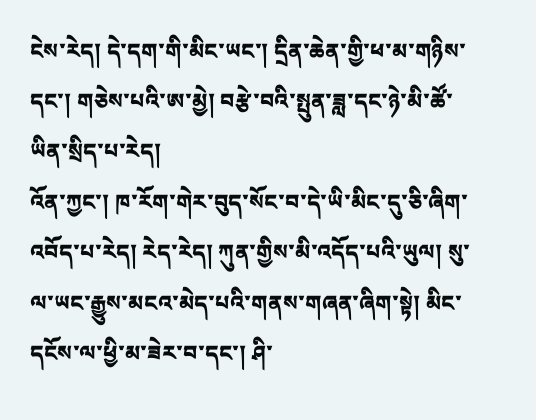ངེས་རེད། དེ་དག་གི་མིང་ཡང་། དྲིན་ཆེན་གྱི་ཕ་མ་གཉིས་དང་། གཅེས་པའི་ཨ་མྱེ། བརྩེ་བའི་སྤུན་ཟླ་དང་ཉེ་མི་ཚོ་ཡིན་སྲིད་པ་རེད།
འོན་ཀྱང་། ཁ་རོག་གེར་བུད་སོང་བ་དེ་ཡི་མིང་དུ་ཅི་ཞིག་འབོད་པ་རེད། རེད་རེད། ཀུན་གྱིས་མི་འདོད་པའི་ཡུལ། སུ་ལ་ཡང་རྒྱུས་མངའ་མེད་པའི་གནས་གཞན་ཞིག་སྟེ། མིང་དངོས་ལ་ཕྱི་མ་ཟེར་བ་དང་། ཤི་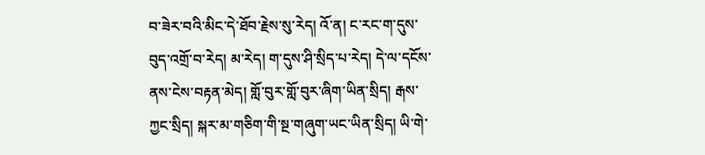བ་ཟེར་བའི་མིང་དེ་ཐོབ་རྗེས་སུ་རེད། འོ་ན། ང་རང་ག་དུས་བུད་འགྲོ་བ་རེད། མ་རེད། ག་དུས་ཤི་སྲིད་པ་རེད། དེ་ལ་དངོས་ནས་ངེས་བརྟན་མེད། གློ་བུར་གློ་བུར་ཞིག་ཡིན་སྲིད། རྒས་ཀྱང་སྲིད། སྐར་མ་གཅིག་གི་སྔ་གཞུག་ཡང་ཡིན་སྲིད། ཡི་གེ་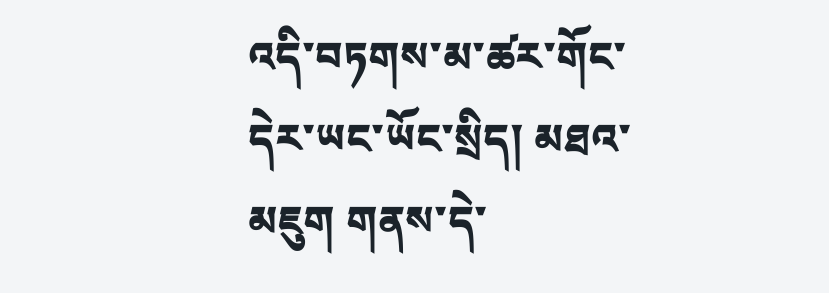འདི་བཏགས་མ་ཚར་གོང་དེར་ཡང་ཡོང་སྲིད། མཐའ་མཇུག གནས་དེ་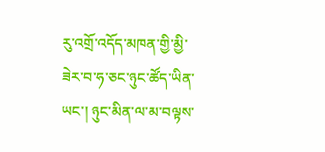རུ་འགྲོ་འདོད་མཁན་གྱི་མྱི་ཟེར་བ་ཧ་ཅང་ཉུང་ཚོད་ཡིན་ཡང་། ཉུང་མིན་ལ་མ་བལྟས་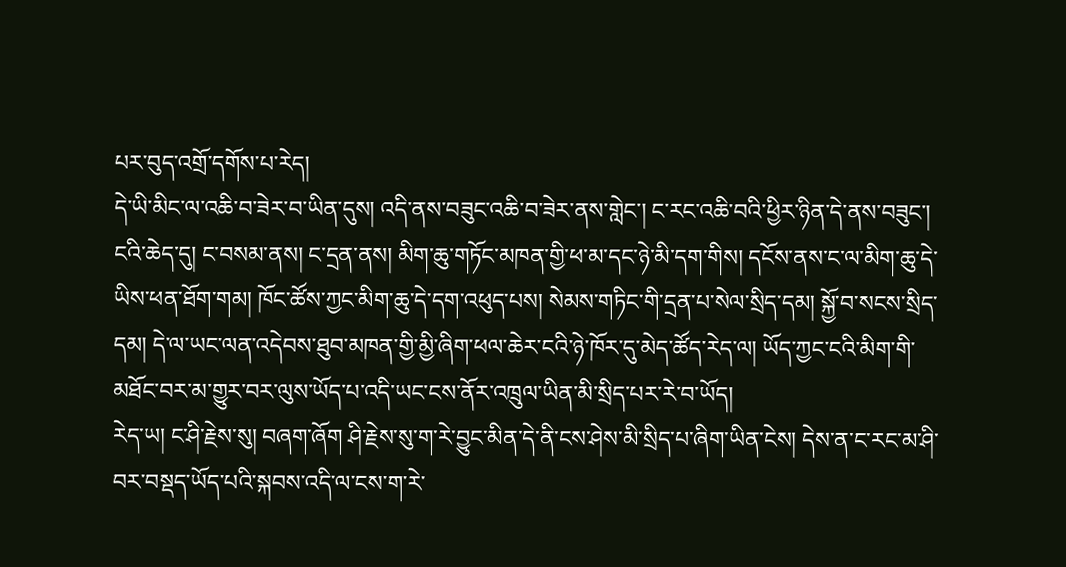པར་བུད་འགྲོ་དགོས་པ་རེད།
དེ་ཡི་མིང་ལ་འཆི་བ་ཟེར་བ་ཡིན་དུས། འདི་ནས་བཟུང་འཆི་བ་ཟེར་ནས་གླེང་། ང་རང་འཆི་བའི་ཕྱིར་ཉིན་དེ་ནས་བཟུང་། ངའི་ཆེད་དུ། ང་བསམ་ནས། ང་དྲན་ནས། མིག་ཆུ་གཏོང་མཁན་གྱི་ཕ་མ་དང་ཉེ་མི་དག་གིས། དངོས་ནས་ང་ལ་མིག་ཆུ་དེ་ཡིས་ཕན་ཐོག་གམ། ཁོང་ཚོས་ཀྱང་མིག་ཆུ་དེ་དག་འཕུད་པས། སེམས་གཏིང་གི་དྲན་པ་སེལ་སྲིད་དམ། སྐྱོ་བ་སངས་སྲིད་དམ། དེ་ལ་ཡང་ལན་འདེབས་ཐུབ་མཁན་གྱི་མྱི་ཞིག་ཕལ་ཆེར་ངའི་ཉེ་ཁོར་དུ་མེད་ཚོད་རེད་ལ། ཡོད་ཀྱང་ངའི་མིག་གི་མཐོང་བར་མ་གྱུར་བར་ལུས་ཡོད་པ་འདི་ཡང་ངས་ནོར་འཁྲུལ་ཡིན་མི་སྲིད་པར་རེ་བ་ཡོད།
རེད་ཡ། ང་ཤི་རྗེས་སུ། བཞག་ཞོག ཤི་རྗེས་སུ་ག་རེ་བྱུང་མིན་དེ་ནི་ངས་ཤེས་མི་སྲིད་པ་ཞིག་ཡིན་ངེས། དེས་ན་ང་རང་མ་ཤི་བར་བསྡད་ཡོད་པའི་སྐབས་འདི་ལ་ངས་ག་རེ་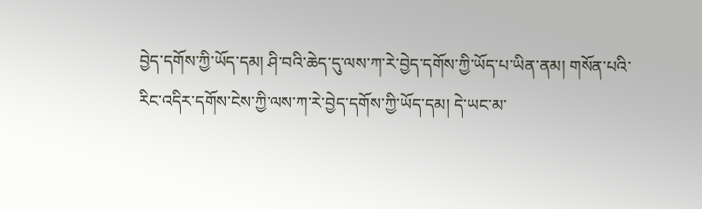བྱེད་དགོས་ཀྱི་ཡོད་དམ། ཤི་བའི་ཆེད་དུ་ལས་ཀ་རེ་བྱེད་དགོས་ཀྱི་ཡོད་པ་ཡིན་ནམ། གསོན་པའི་རིང་འདིར་དགོས་ངེས་ཀྱི་ལས་ཀ་རེ་བྱེད་དགོས་ཀྱི་ཡོད་དམ། དེ་ཡང་མ་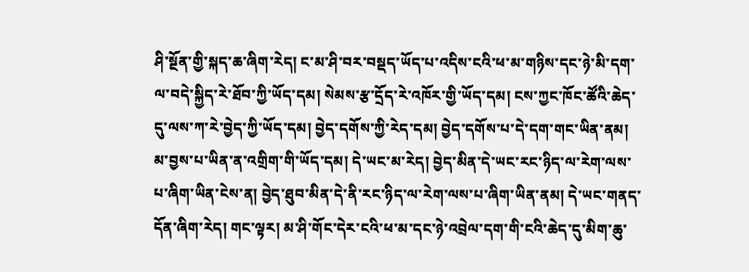ཤི་སྔོན་གྱི་སྐད་ཆ་ཞིག་རེད། ང་མ་ཤི་བར་བསྡད་ཡོད་པ་འདིས་ངའི་ཕ་མ་གཉིས་དང་ཉེ་མི་དག་ལ་བདེ་སྐྱིད་རེ་ཐོབ་ཀྱི་ཡོད་དམ། སེམས་རྩ་དྲོད་རེ་འཁོར་གྱི་ཡོད་དམ། ངས་ཀྱང་ཁོང་ཚོའི་ཆེད་དུ་ལས་ཀ་རེ་བྱེད་ཀྱི་ཡོད་དམ། བྱེད་དགོས་ཀྱི་རེད་དམ། བྱེད་དགོས་པ་དེ་དག་གང་ཡིན་ནམ། མ་བྱས་པ་ཡིན་ན་འགྲིག་གི་ཡོད་དམ། དེ་ཡང་མ་རེད། བྱེད་མིན་དེ་ཡང་རང་ཉིད་ལ་རེག་ལས་པ་ཞིག་ཡིན་ངེས་ན། བྱེད་ཐུབ་མིན་དེ་ནི་རང་ཉིད་ལ་རེག་ལས་པ་ཞིག་ཡིན་ནམ། དེ་ཡང་གནད་དོན་ཞིག་རེད། གང་ལྟར། མ་ཤི་གོང་དེར་ངའི་ཕ་མ་དང་ཉེ་འབྲེལ་དག་གི་ངའི་ཆེད་དུ་མིག་ཆུ་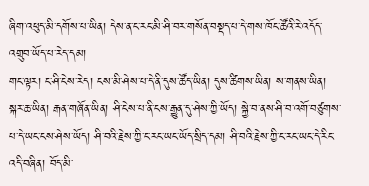ཞིག་འཕུད་མི་དགོས་པ་ཡིན། དེས་ན་ང་རང་མི་ཤི་བར་གསོན་བསྡད་པ་དེ་གས་ཁོང་ཚོའི་རེ་འདོད་འགྲུབ་ཡོད་པ་རེད་དམ།
གང་ལྟར། ང་ཤི་ངེས་རེད། ངས་མི་ཤེས་པ་དེ་ནི་དུས་ཚོད་ཡིན། དུས་ཚིགས་ཡིན། ས་གནས་ཡིན། སྐར་ཆ་ཡིན། རྒན་གཞོན་ཡིན། ཤི་ངེས་པ་ནི་ངས་རྒྱུན་དུ་ཤེས་ཀྱི་ཡོད། སྐྱེ་བ་ནས་ཤི་བ་འགོ་བཙུགས་པ་དེ་ཡང་ངས་ཤེས་ཡོད། ཤི་བའི་རྗེས་ཀྱི་ང་རང་ཡང་ཡོད་སྲིད་དམ། ཤི་བའི་རྗེས་ཀྱི་ང་རང་ཡང་དེ་རིང་འདི་བཞིན། བོད་མི་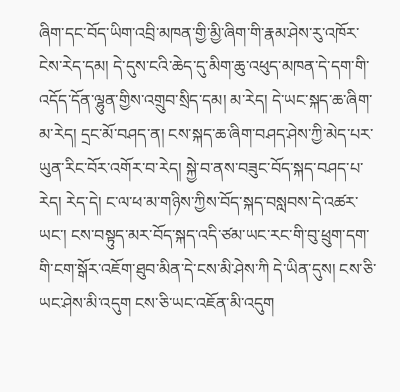ཞིག་དང་བོད་ཡིག་འབྲི་མཁན་གྱི་མྱི་ཞིག་གི་རྣམ་ཤེས་རུ་འཁོར་ངེས་རེད་དམ། དེ་དུས་ངའི་ཆེད་དུ་མིག་ཆུ་འཕུད་མཁན་དེ་དག་གི་འདོད་དོན་ལྷུན་གྱིས་འགྲུབ་སྲིད་དམ། མ་རེད། དེ་ཡང་སྐད་ཆ་ཞིག་མ་རེད། དྲང་མོ་བཤད་ན། ངས་སྐད་ཆ་ཞིག་བཤད་ཤེས་ཀྱི་མེད་པར་ཡུན་རིང་བོར་འགོར་བ་རེད། སྐྱེ་བ་ནས་བཟུང་བོད་སྐད་བཤད་པ་རེད། རེད་དེ། ང་ལ་ཕ་མ་གཉིས་ཀྱིས་བོད་སྐད་བསླབས་དེ་འཚར་ཡང་། ངས་བསྟུད་མར་བོད་སྐད་འདི་ཙམ་ཡང་རང་གི་བུ་ཕྲུག་དག་གི་ངག་སྒོར་འཇོག་ཐུབ་མིན་དེ་ངས་མི་ཤེས་ཀི དེ་ཡིན་དུས། ངས་ཅི་ཡང་ཤེས་མི་འདུག ངས་ཅི་ཡང་འཇོན་མི་འདུག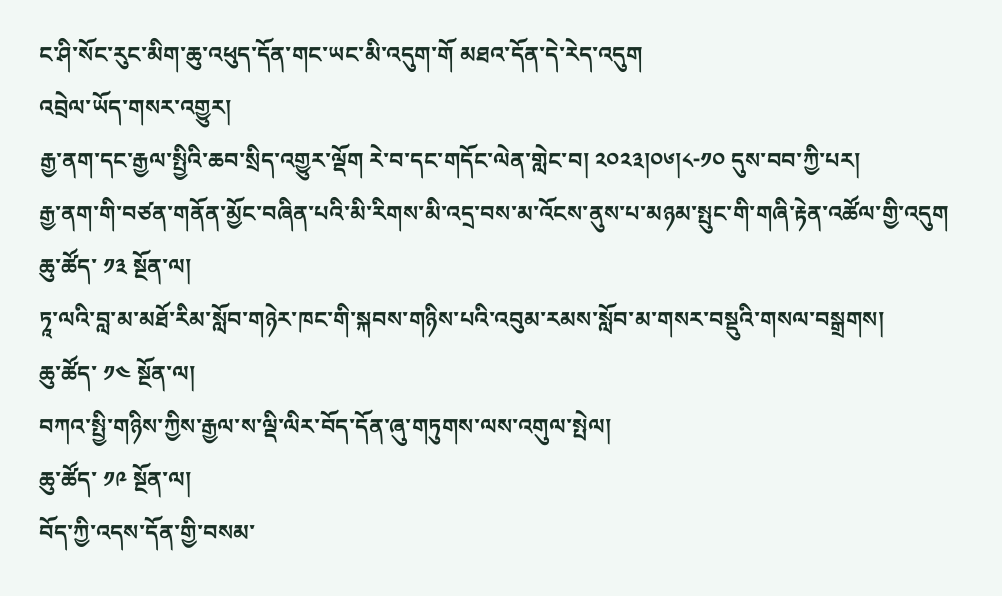ང་ཤི་སོང་རུང་མིག་ཆུ་འཕུད་དོན་གང་ཡང་མི་འདུག་གོ མཐའ་དོན་དེ་རེད་འདུག
འབྲེལ་ཡོད་གསར་འགྱུར།
རྒྱ་ནག་དང་རྒྱལ་སྤྱིའི་ཆབ་སྲིད་འགྱུར་ལྡོག རེ་བ་དང་གདོང་ལེན་གླེང་བ། ༢༠༢༣།༠༦།༨-༡༠ དུས་བབ་ཀྱི་པར།
རྒྱ་ནག་གི་བཙན་གནོན་མྱོང་བཞིན་པའི་མི་རིགས་མི་འདྲ་བས་མ་འོངས་ནུས་པ་མཉམ་སྤུང་གི་གཞི་རྟེན་འཚོལ་གྱི་འདུག
ཆུ་ཚོད་ ༡༣ སྔོན་ལ།
ཏཱ་ལའི་བླ་མ་མཐོ་རིམ་སློབ་གཉེར་ཁང་གི་སྐབས་གཉིས་པའི་འབུམ་རམས་སློབ་མ་གསར་བསྡུའི་གསལ་བསྒྲགས།
ཆུ་ཚོད་ ༡༤ སྔོན་ལ།
བཀའ་སྤྱི་གཉིས་ཀྱིས་རྒྱལ་ས་ལྡི་ལིར་བོད་དོན་ཞུ་གཏུགས་ལས་འགུལ་སྤེལ།
ཆུ་ཚོད་ ༡༩ སྔོན་ལ།
བོད་ཀྱི་འདས་དོན་གྱི་བསམ་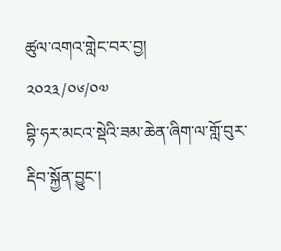ཚུལ་འགའ་གླེང་བར་བྱ།
༢༠༢༣/༠༦/༠༧
བྷི་ཧར་མངའ་སྡེའི་ཟམ་ཆེན་ཞིག་ལ་གློ་བུར་རྡིབ་སྐྱོན་བྱུང་།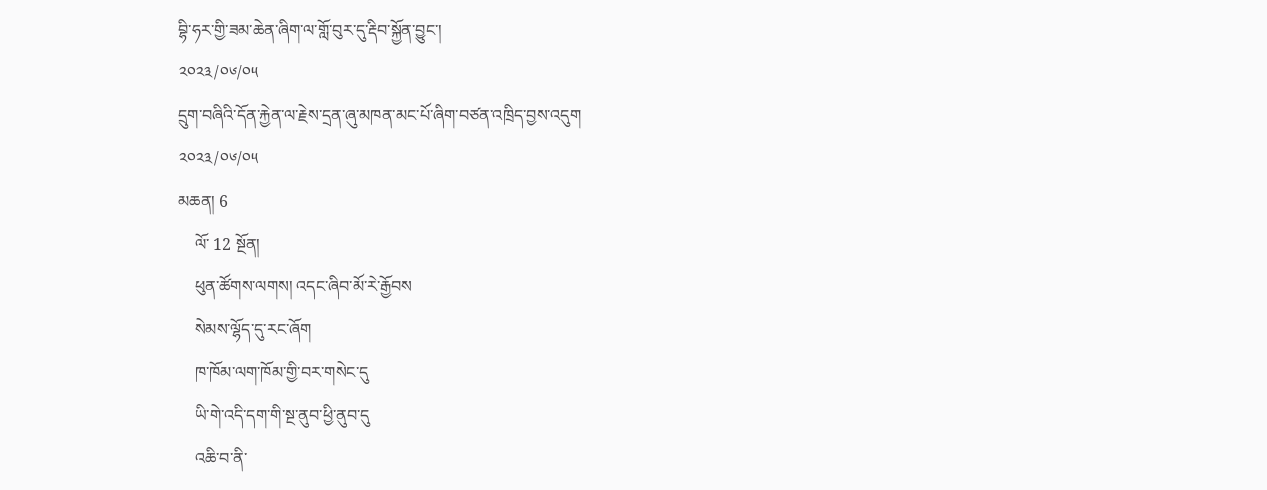བྷི་ཧར་གྱི་ཟམ་ཆེན་ཞིག་ལ་གློ་བུར་དུ་རྡིབ་སྐྱོན་བྱུང་།
༢༠༢༣/༠༦/༠༥
དྲུག་བཞིའི་དོན་རྐྱེན་ལ་རྗེས་དྲན་ཞུ་མཁན་མང་པོ་ཞིག་བཙན་འཁྲིད་བྱས་འདུག
༢༠༢༣/༠༦/༠༥
མཆན། 6
    ལོ་ 12 སྔོན།
    ཕུན་ཚོགས་ལགས། འདང་ཞིབ་མོ་རེ་རྒྱོབས
    སེམས་ལྷོད་དུ་རང་ཞོག
    ཁ་ཁོམ་ལག་ཁོམ་གྱི་བར་གསེང་དུ
    ཡི་གེ་འདི་དག་གི་སྔ་ནུབ་ཕྱི་ནུབ་དུ
    འཆི་བ་ནི་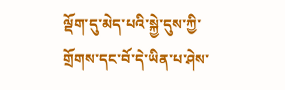ལྡོག་དུ་མེད་པའི་སྐྱེ་དུས་ཀྱི་གྲོགས་དང་བོ་དེ་ཡིན་པ་ཤེས་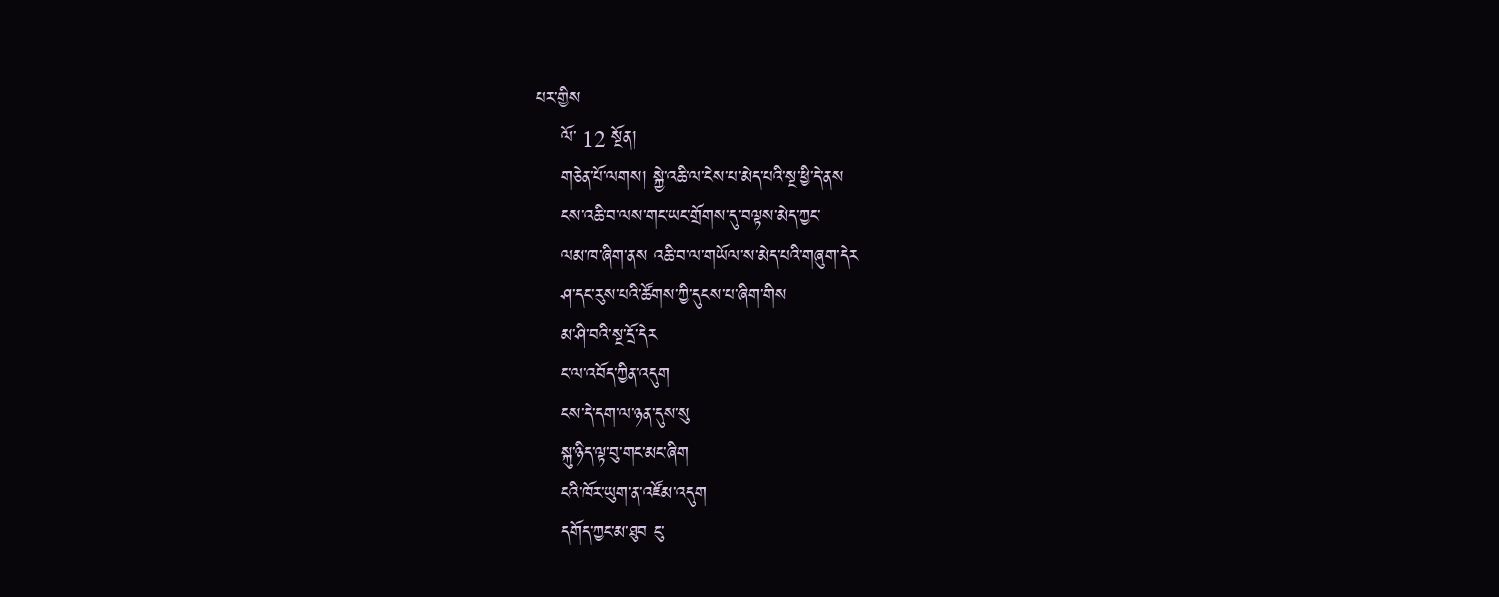པར་གྱིས
    ལོ་ 12 སྔོན།
    གཅེན་པོ་ལགས། སྐྱེ་འཆི་ལ་ངེས་པ་མེད་པའི་སྔ་ཕྱི་དེ་ནས
    ངས་འཆི་བ་ལས་གང་ཡང་གྲོགས་དུ་བལྟས་མེད་ཀྱང་
    ལམ་ཁ་ཞིག་ནས འཆི་བ་ལ་གཡོལ་ས་མེད་པའི་གཞུག་དེར
    ཤ་དང་རུས་པའི་ཚོགས་ཀྱི་དུངས་པ་ཞིག་གིས
    མ་ཤི་བའི་སྔ་དྲོ་དེར
    ང་ལ་འབོད་ཀྱིན་འདུག
    ངས་དེ་དག་ལ་ཉན་དུས་སུ
    སྐུ་ཉིད་ལྟ་བུ་གང་མང་ཞིག
    ངའི་ཁོར་ཡུག་ན་འཛོམ་འདུག
    དགོད་ཀྱང་མ་ཐུབ ངུ་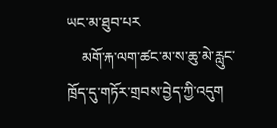ཡང་མ་ཐུབ་པར
    མགོ་རྐ་ལག་ཚང་མ་ས་ཆུ་མེ་རླུང་ཁྲོད་དུ་གཏོར་གྲབས་བྱེད་ཀྱི་འདུག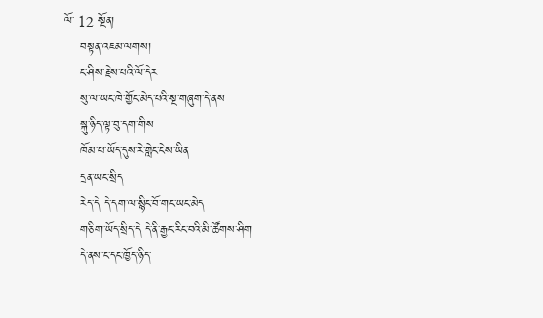ལོ་ 12 སྔོན།
    བསྟན་འཇམ་ལགས།
    ང་ཤིས་རྗེས་པའི་ལོ་དེར
    སུ་ལ་ཡང་ཁེ་གྱོང་མེད་པའི་སྔ་གཞུག་དེ་ནས
    སྐུ་ཉིད་ལྟ་བུ་དག་གིས
    ཁོམ་པ་ཡོད་དུས་རེ་གླེང་ངེས་ཡིན
    དྲན་ཡང་སྲིད
    རེད་དེ དེ་དག་ལ་སྙིང་བོ་གང་ཡང་མེད
    གཅིག་ཡོད་སྲིད་དེ དེ་ནི་རྒྱང་རིང་བའི་མི་ཚོགས་ཤིག
    དེ་ནས་ང་དང་ཁྱོད་ཉིད་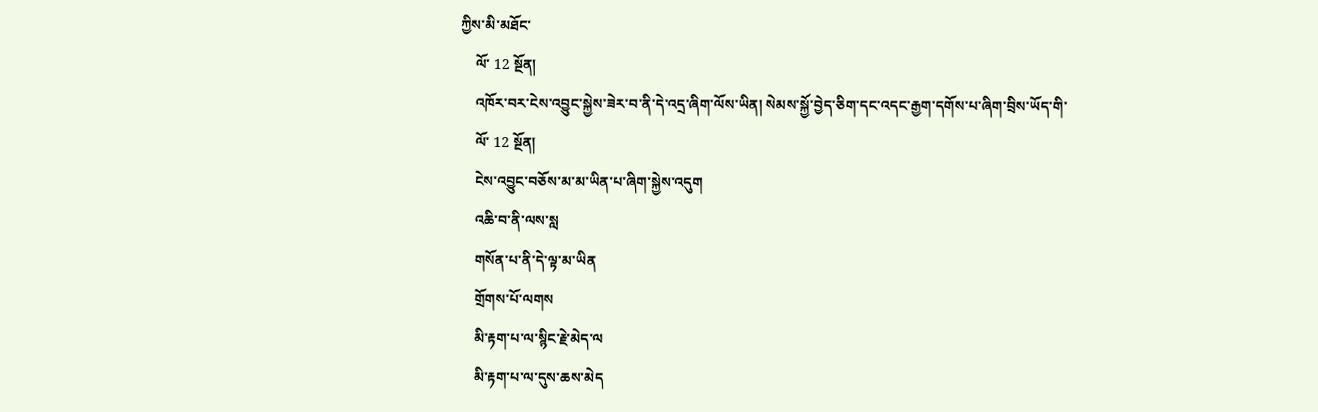ཀྱིས་མི་མཐོང་
    ལོ་ 12 སྔོན།
    འཁོར་བར་ངེས་འབྱུང་སྐྱེས་ཟེར་བ་ནི་དེ་འདྲ་ཞིག་ལོས་ཡིན། སེམས་སྐྱོ་བྱེད་ཅིག་དང་འདང་རྒྱག་དགོས་པ་ཞིག་བྲིས་ཡོད་གི་
    ལོ་ 12 སྔོན།
    ངེས་འབྱུང་བཅོས་མ་མ་ཡིན་པ་ཞིག་སྐྱེས་འདུག
    འཆི་བ་ནི་ལས་སླ
    གསོན་པ་ནི་དེ་ལྟ་མ་ཡིན
    གྲོགས་པོ་ལགས
    མི་རྟག་པ་ལ་སྙིང་རྗེ་མེད་ལ
    མི་རྟག་པ་ལ་དུས་ཆས་མེད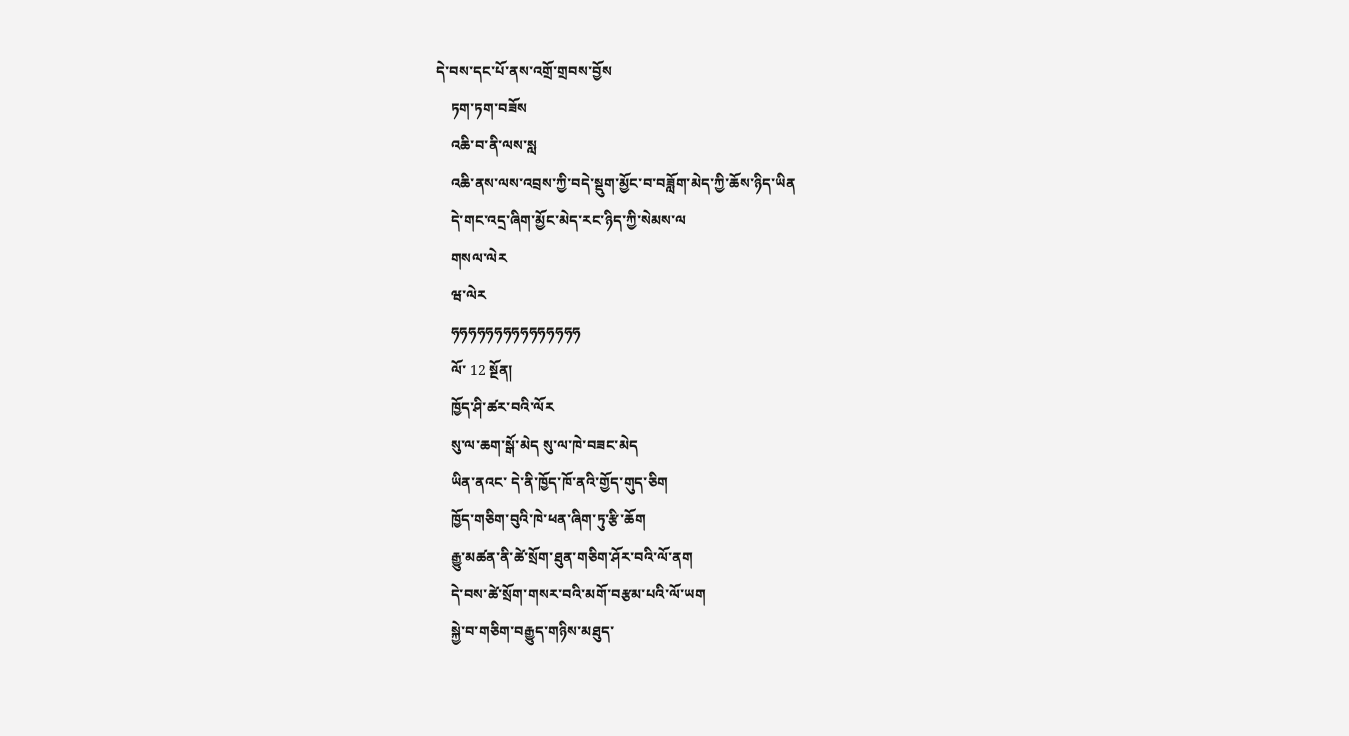དེ་བས་དང་པོ་ནས་འགྲོ་གྲབས་བྱོས
    ཏག་ཏག་བཟོས
    འཆི་བ་ནི་ལས་སླ
    འཆི་ནས་ལས་འབྲས་ཀྱི་བདེ་སྡུག་མྱོང་བ་བཟློག་མེད་ཀྱི་ཆོས་ཉིད་ཡིན
    དེ་གང་འདྲ་ཞིག་མྱོང་མེད་རང་ཉིད་ཀྱི་སེམས་ལ
    གསལ་ལེར
    ཝ་ལེར
    ཧཧཧཧཧཧཧཧཧཧཧཧཧཧཧ
    ལོ་ 12 སྔོན།
    ཁྱོད་ཤི་ཚར་བའི་ལོར
    སུ་ལ་ཆག་སྒོ་མེད སུ་ལ་ཁེ་བཟང་མེད
    ཡིན་ནའང་ དེ་ནི་ཁྱོད་ཁོ་ནའི་གྱོད་གུད་ཅིག
    ཁྱོད་གཅིག་བུའི་ཁེ་ཕན་ཞིག་ཏུ་རྩི་ཆོག
    རྒྱུ་མཚན་ནི་ཚེ་སྲོག་ཐུན་གཅིག་ཤོར་བའི་ལོ་ནག
    དེ་བས་ཚེ་སྲོག་གསར་བའི་མགོ་བརྩམ་པའི་ལོ་ཡག
    སྐྱེ་བ་གཅིག་བརྒྱུད་གཉིས་མཐུད་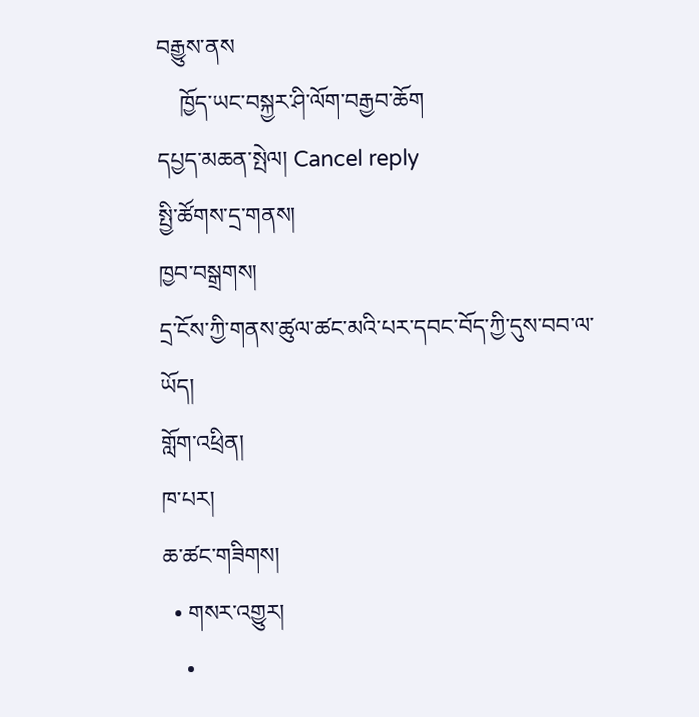བརྒྱུས་ནས
    ཁྱོད་ཡང་བསྐྱར་ཤི་ལོག་བརྒྱབ་ཆོག
དཔྱད་མཆན་སྤེལ། Cancel reply
སྤྱི་ཚོགས་དྲ་གནས།
ཁྱབ་བསྒྲགས།
དྲ་ངོས་ཀྱི་གནས་ཚུལ་ཚང་མའི་པར་དབང་བོད་ཀྱི་དུས་བབ་ལ་ཡོད།
གློག་འཕྲིན།
ཁ་པར།
ཆ་ཚང་གཟིགས།
  • གསར་འགྱུར།
    •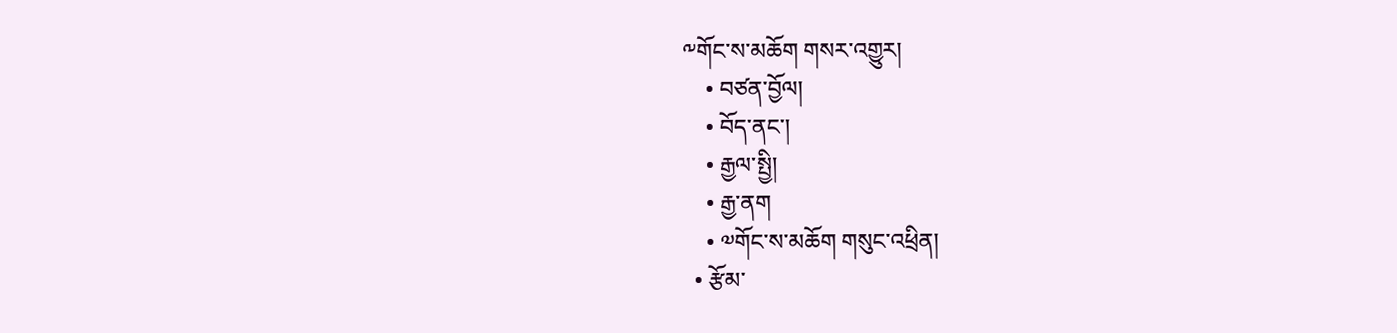༸གོང་ས་མཆོག གསར་འགྱུར།
    • བཙན་བྱོལ།
    • བོད་ནང་།
    • རྒྱལ་སྤྱི།
    • རྒྱ་ནག
    • ༧གོང་ས་མཆོག གསུང་འཕྲིན།
  • རྩོམ་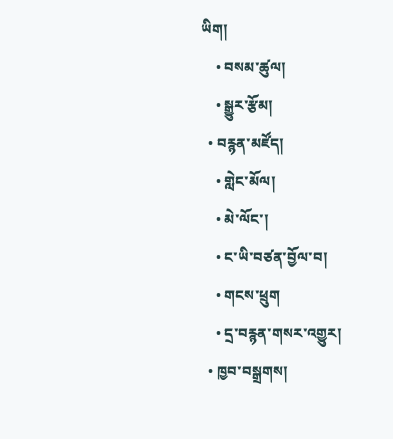ཡིག།
    • བསམ་ཚུལ།
    • སྒྱུར་རྩོམ།
  • བརྙན་མཛོད།
    • གླེང་མོལ།
    • མེ་ལོང་།
    • ང་ཡི་བཙན་བྱོལ་བ།
    • གངས་ཕྲུག
    • དྲ་བརྙན་གསར་འགྱུར།
  • ཁྱབ་བསྒྲགས།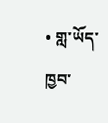• གླ་ཡོད་ཁྱབ་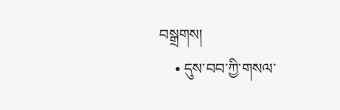བསྒྲགས།
    • དུས་བབ་ཀྱི་གསལ་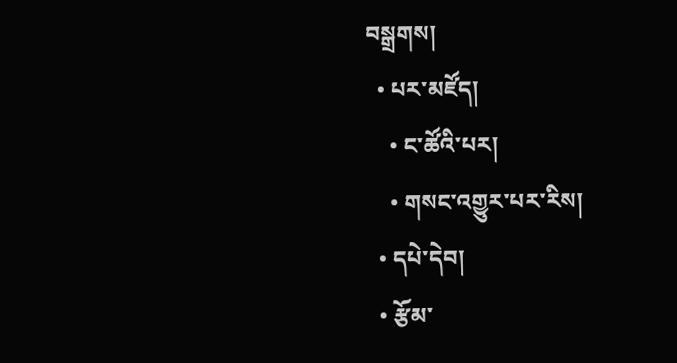བསྒྲགས།
  • པར་མཛོད།
    • ང་ཚོའི་པར།
    • གསང་འགྱུར་པར་རིས།
  • དཔེ་དེབ།
  • རྩོམ་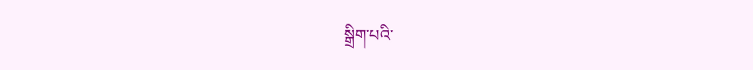སྒྲིག་པའི་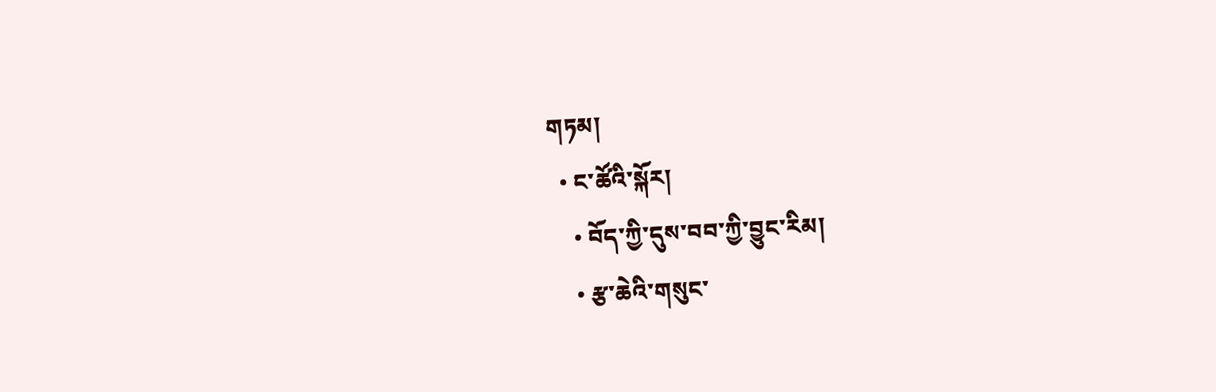གཏམ།
  • ང་ཚོའི་སྐོར།
    • བོད་ཀྱི་དུས་བབ་ཀྱི་བྱུང་རིམ།
    • རྩ་ཆེའི་གསུང་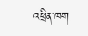འཕྲིན་ཁག